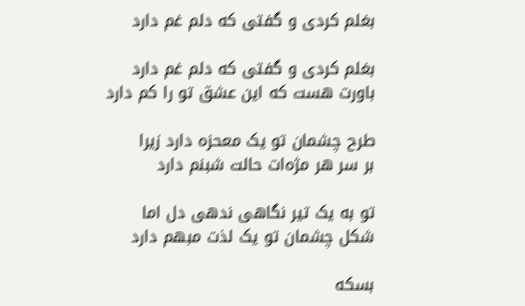بغلم کردی و گفتی که دلم غم دارد

بغلم کردی و گفتی که دلم غم دارد
باورت هست که این عشق تو را کم دارد

طرح چشمان تو یک معحزه دارد زیرا
بر سر هر مژه‌ات حالت شبنم دارد

تو به یک تیر نگاهی ندهی دل اما
شکل چشمان تو یک لذت مبهم دارد

بسکه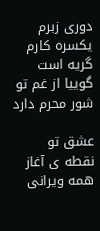دوری زبرم یکسره کارم گریه است
گوییا از غم تو شور محرم دارد

عشق تو نقطه ی آغاز همه ویرانی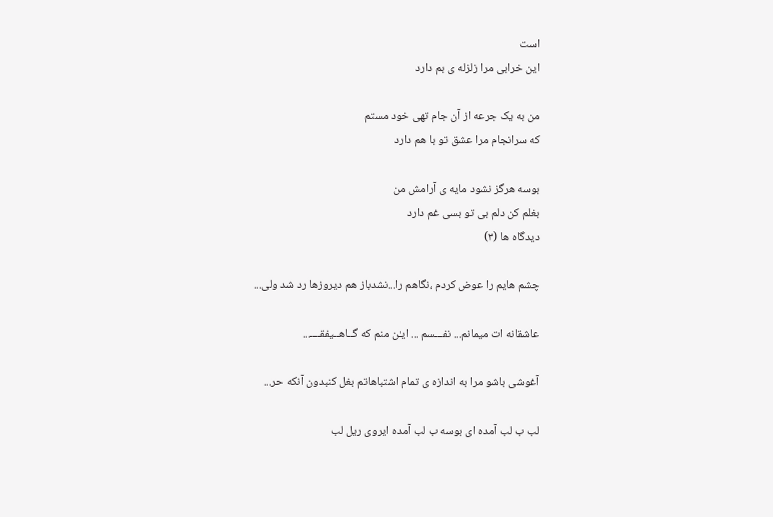است
این خرابی مرا زلزله ی بم دارد

من به یک جرعه از آن جام تهی خود مستم
که سرانجام مرا عشق تو با هم دارد

بوسه هرگز نشود مایه ی آرامش من
بغلم کن دلم بی تو بسی غم دارد
دیدگاه ها (۳)

چشم هایم را عوض کردم ،نگاهم را...نشدباز هم دیروزها رد شد ولی...

عاشقانه ات میمانم... نفـــسم ... ایـٰن منم که گــاهــیفقــــ...

آغوشی باشو مرا به اندازه ی تمام اشتباهاتم بغل کنبدون آنکه حر...

لب ب لب آمده ای بوسه ب لب آمده ایروی ریل لب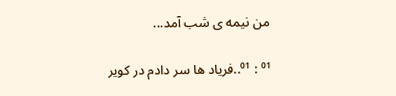من نیمه ی شب آمد...

⁰¹ : ⁰¹..فریاد ها سر دادم در کویر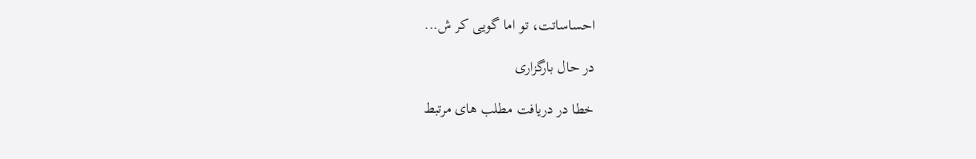احساساتت، تو اما گویی کر ش...

در حال بارگزاری

خطا در دریافت مطلب های مرتبط